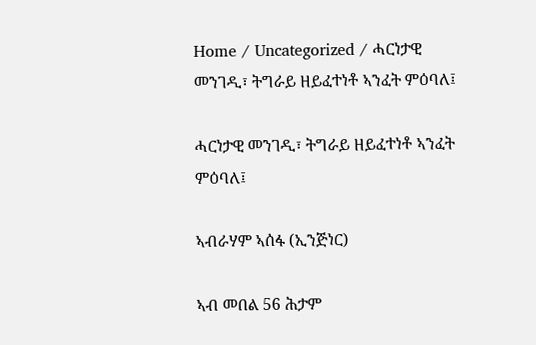Home / Uncategorized / ሓርነታዊ መንገዲ፣ ትግራይ ዘይፈተነቶ ኣንፈት ምዕባለ፤

ሓርነታዊ መንገዲ፣ ትግራይ ዘይፈተነቶ ኣንፈት ምዕባለ፤

ኣብራሃም ኣሰፋ (ኢንጅነር)

ኣብ መበል 56 ሕታም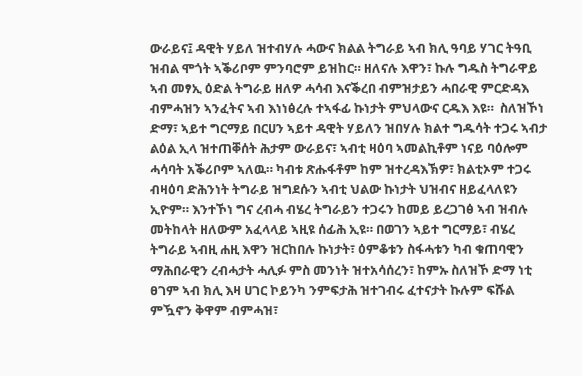ውራይና፤ ዳዊት ሃይለ ዝተብሃሉ ሓውና ክልል ትግራይ ኣብ ክሊ ዓባይ ሃገር ትዓቢ ዝብል ሞጎት ኣቕሪቦም ምንባሮም ይዝከር። ዘለናሉ እዋን፣ ኩሉ ግዱስ ትግራዋይ ኣብ መፃኢ ዕድል ትግራይ ዘለዎ ሓሳብ እናቕረበ ብምዝታይን ሓበራዊ ምርድዳእ ብምሓዝን ኣንፈትና ኣብ እነነፅረሉ ተኣፋፊ ኩነታት ምህላውና ርዱእ እዩ።  ስለዝኾነ ድማ፣ ኣይተ ግርማይ በርሀን ኣይተ ዳዊት ሃይለን ዝበሃሉ ክልተ ግዱሳት ተጋሩ ኣብታ ልዕል ኢላ ዝተጠቐሰት ሕታም ውራይና፣ ኣብቲ ዛዕባ ኣመልኪቶም ነናይ ባዕሎም ሓሳባት አቕሪቦም ኣለዉ። ካብቱ ጽሑፋቶም ከም ዝተረዳእኽዎ፣ ክልቲኦም ተጋሩ ብዛዕባ ድሕንነት ትግራይ ዝግደሱን ኣብቲ ህልው ኩነታት ህዝብና ዘይፈላለዩን ኢዮም። እንተኾነ ግና ረብሓ ብሄረ ትግራይን ተጋሩን ከመይ ይረጋገፅ ኣብ ዝብሉ መትከላት ዘለውም አፈላላይ ኣዚዩ ሰፊሕ ኢዩ። በወገን ኣይተ ግርማይ፣ ብሄረ ትግራይ ኣብዚ ሐዚ እዋን ዝርከበሉ ኩነታት፣ ዕምቆቱን ስፋሓቱን ካብ ቁጠባዊን ማሕበራዊን ረብሓታት ሓሊፉ ምስ መንነት ዝተአሳሰረን፣ ከምኡ ስለዝኾ ድማ ነቲ ፀገም ኣብ ክሊ እዛ ሀገር ኮይንካ ንምፍታሕ ዝተገብሩ ፈተናታት ኩሉም ፍሹል ምዃኖን ቅዋም ብምሓዝ፣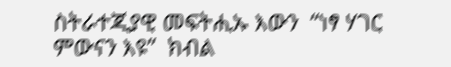ስትራተጂያዊ መፍትሒኡ እውን  “ነፃ ሃገር ምውናን እዩ”  ክብል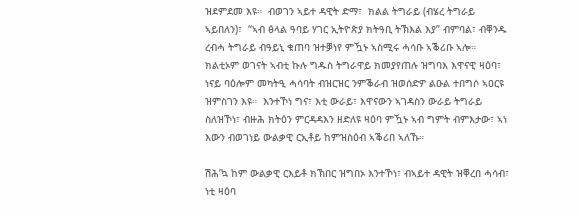ዝደምደመ እዩ።  ብወገን ኣይተ ዳዊት ድማ፣  ክልል ትግራይ (ብሄረ ትግራይ  ኣይበለን)፣  “ኣብ ፅላል ዓባይ ሃገር ኢትዮጵያ ክትዓቢ ትኽእል እያ” ብምባል፣ ብቐንዱ ረብሓ ትግራይ ብዓይኒ ቁጠባ ዝተቓነየ ምዃኑ ኣስሚሩ ሓሳቡ ኣቕሪቡ ኣሎ።  ክልቲኦም ወገናት ኣብቲ ኩሉ ግዱስ ትግራዋይ ክመያየጠሉ ዝግባእ እዋናዊ ዛዕባ፣ ነናይ ባዕሎም መካትዒ ሓሳባት ብዝርዝር ንምቕራብ ዝወሰድዎ ልዑል ተበግሶ ኣዐርዩ ዝምስገን እዩ።  እንተኾነ ግና፣ እቲ ውራይ፣ እዋናውን ኣገዳስን ውራይ ትግራይ ስለዝኾነ፣ ብዙሕ ክትዕን ምርዳዳእን ዘድለዩ ዛዕባ ምዃኑ ኣብ ግምት ብምእታው፣ ኣነ እውን ብወገነይ ውልቃዊ ርኢቶይ ከምዝስዕብ ኣቕሪበ ኣለኹ።

ሽሕ’ኳ ከም ውልቃዊ ርእይቶ ክኽበር ዝግበኦ እንተኾነ፣ ብኣይተ ዳዊት ዝቐረበ ሓሳብ፣ ነቲ ዛዕባ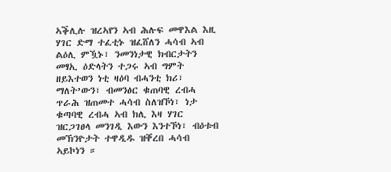ኣቕሊሉ ዝረኣየን ኣብ ሕሉፍ መዋእል እዚ ሃገር ድማ ተፈቲኑ ዝፈሸለን ሓሳብ ኣብ ልዕሊ ምዃኑ፣ ንመንነታዊ ክብርታትን መፃኢ ዕድላትን ተጋሩ ኣብ ግምት ዘይእተወን ነቲ ዛዕባ ብሓንቲ ክሪ፣ ማለት’ውን፣ ብመንፅር ቁጠባዊ ረብሓ ጥራሕ ዝጠመተ ሓሳብ ስለዝኾነ፣ ነታ ቁጣባዊ ረብሓ ኣብ ክሊ እዛ ሃገር ዝርጋገፀላ መንገዲ እውን እንተኾነ፣ ብዕቱብ መኽንዮታት ተዋዲዱ ዝቐረበ ሓሳብ ኣይኮነን ።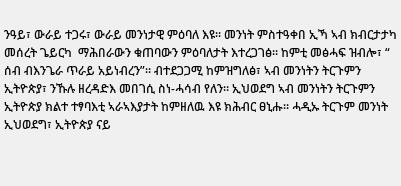ንዓይ፣ ውራይ ተጋሩ፣ ውራይ መንነታዊ ምዕባለ እዩ። መንነት ምስተዓቀበ ኢኻ ኣብ ክብርታታካ መሰረት ጌይርካ  ማሕበራውን ቁጠባውን ምዕባለታት እተረጋገፅ። ከምቲ መፅሓፍ ዝብሎ፣ “ ሰብ ብእንጌራ ጥራይ አይነብረን”። ብተደጋጋሚ ከምዝግለፅ፣ ኣብ መንነትን ትርጉምን ኢትዮጵያ፣ ንኹሉ ዘረዳድእ መበገሲ ስነ-ሓሳብ የለን። ኢህወደግ ኣብ መንነትን ትርጉምን ኢትዮጵያ ክልተ ተፃባእቲ ኣራኣእያታት ከምዘለዉ እዩ ክሕብር ፀኒሑ። ሓዲኡ ትርጉም መንነት ኢህወደግ፣ ኢትዮጵያ ናይ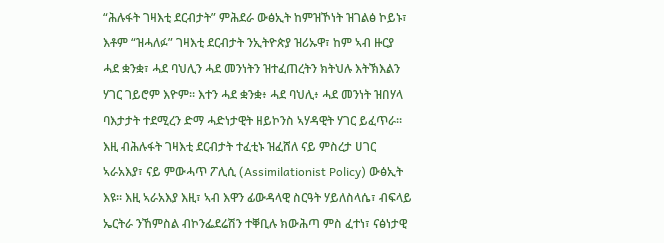“ሕሉፋት ገዛእቲ ደርብታት” ምሕደራ ውፅኢት ከምዝኾነት ዝገልፅ ኮይኑ፣ እቶም “ዝሓለፉ” ገዛእቲ ደርብታት ንኢትዮጵያ ዝሪኡዋ፣ ከም ኣብ ዙርያ ሓደ ቋንቋ፣ ሓደ ባህሊን ሓደ መንነትን ዝተፈጠረትን ክትህሉ እትኽእልን ሃገር ገይሮም እዮም። እተን ሓደ ቋንቋ፥ ሓደ ባህሊ፥ ሓደ መንነት ዝበሃላ ባእታታት ተደሚረን ድማ ሓድነታዊት ዘይኮንስ ኣሃዳዊት ሃገር ይፈጥራ።  እዚ ብሕሉፋት ገዛእቲ ደርብታት ተፈቲኑ ዝፈሸለ ናይ ምስረታ ሀገር ኣራአእያ፣ ናይ ምውሓጥ ፖሊሲ (Assimilationist Policy) ውፅኢት እዩ። እዚ ኣራአእያ እዚ፣ ኣብ እዋን ፊውዳላዊ ስርዓት ሃይለስላሴ፣ ብፍላይ ኤርትራ ንኸምስል ብኮንፌደሬሽን ተቐቢሉ ክውሕጣ ምስ ፈተነ፣ ናፅነታዊ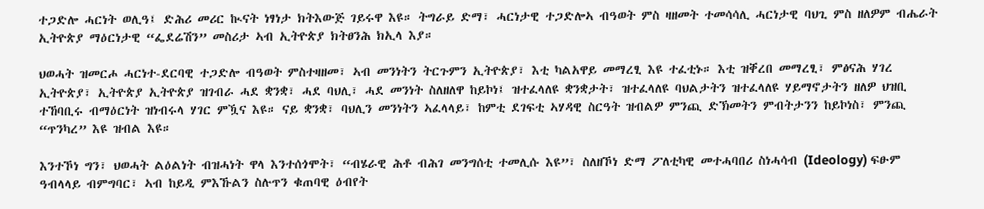ተጋድሎ ሓርነት ወሊዓ፤ ድሕሪ መሪር ኲናት ነፃነታ ክትእውጅ ገይሩዋ እዩ። ትግራይ ድማ፣ ሓርነታዊ ተጋድሎኣ ብዓወት ምስ ዛዘመት ተመሳሳሊ ሓርነታዊ ባህጊ ምስ ዘለዎም ብሔራት ኢትዮጵያ ማዕርነታዊ “ፌደሬሽን” መስሪታ ኣብ ኢትዮጵያ ክትፀንሕ ክኢላ እያ።

ህወሓት ዝመርሖ ሓርነተ-ደርባዊ ተጋድሎ ብዓወት ምስተዛዘመ፣ ኣብ መንነትን ትርጉምን ኢትዮጵያ፣ እቲ ካልአዋይ መማረፂ እዩ ተፈቲኑ። እቲ ዝቐረበ መማረፂ፣ ምፅናሕ ሃገረ ኢትዮጵያ፣ ኢትዮጵያ ኢትዮጵያ ዝገብራ ሓደ ቋንቋ፣ ሓደ ባህሊ፣ ሓደ መንነት ስለዘለዋ ከይኮነ፤ ዝተፈላለዩ ቋንቋታት፣ ዝተፈላለዩ ባህልታትን ዝተፈላለዩ ሃይማኖታትን ዘለዎ ህዝቢ ተኸባቢሩ ብማዕርነት ዝነብሩላ ሃገር ምዃና እዩ። ናይ ቋንቋ፣ ባህሊን መንነትን ኣፈላላይ፣ ከምቲ ደገፍቲ ኣሃዳዊ ስርዓት ዝብልዎ ምንጪ ድኽመትን ምብትታንን ከይኮነስ፣ ምንጪ “ጥንካረ” እዩ ዝብል እዩ።

እንተኾነ ግን፣ ህወሓት ልዕልነት ብዝሓነት ዋላ እንተሰጎሞት፣ “ብሄራዊ ሕቶ ብሕገ መንግሰቲ ተመሊሱ እዩ”፣ ስለዘኾነ ድማ ፖለቲካዊ መተሓባበሪ ስነሓሳብ (Ideology) ፍፁም ዓብላላይ ብምግባር፣ ኣብ ከይዲ ምእኹልን ስሉጥን ቁጠባዊ ዕብየት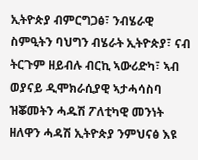ኢትዮጵያ ብምርግጋፅ፣ ንብሄራዊ ስምዒትን ባህግን ብሄራት ኢትዮጵያ፣ ናብ ትርጉም ዘይብሉ ብርኪ ኣውሪድካ፣ ኣብ ወያናይ ዲሞክራሲያዊ ኣታሓሳስባ ዝቖመትን ሓዱሽ ፖለቲካዊ መንነት ዘለዋን ሓዳሽ ኢትዮጵያ ንምህናፅ እዩ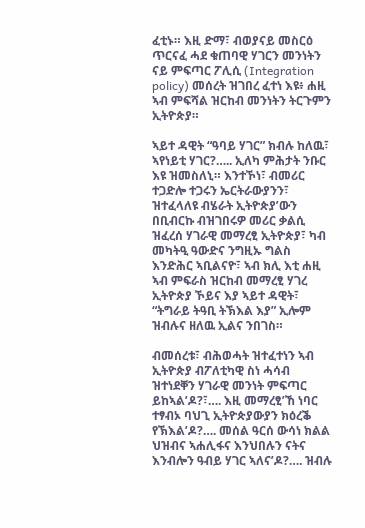ፈቲኑ። እዚ ድማ፣ ብወያናይ መስርዕ ጥርናፈ ሓደ ቁጠባዊ ሃገርን መንነትን ናይ ምፍጣር ፖሊሲ (Integration policy) መሰረት ዝገበረ ፈተነ እዩ፥ ሐዚ ኣብ ምፍሻል ዝርከብ መንነትን ትርጉምን ኢትዮጵያ።

ኣይተ ዳዊት “ዓባይ ሃገር” ክብሉ ከለዉ፣ ኣየነይቲ ሃገር?….. ኢለካ ምሕታት ንቡር እዩ ዝመስለኒ። እንተኾነ፣ ብመሪር ተጋድሎ ተጋሩን ኤርትራውያንን፣ ዝተፈላለዩ ብሄራት ኢትዮጵያ’ውን በቢብርኩ ብዝገበሩዎ መሪር ቃልሲ ዝፈረሰ ሃገራዊ መማረፂ ኢትዮጵያ፣ ካብ መካትዒ ዓውድና ንግዚኡ ግልስ እንድሕር ኣቢልናዮ፣ ኣብ ክሊ እቲ ሐዚ ኣብ ምፍራስ ዝርከብ መማረፂ ሃገረ ኢትዮጵያ ኾይና እያ ኣይተ ዳዊት፣ “ትግራይ ትዓቢ ትኽእል እያ” ኢሎም ዝብሉና ዘለዉ ኢልና ንበገስ።

ብመሰረቱ፣ ብሕወሓት ዝተፈተነን ኣብ ኢትዮጵያ ብፖለቲካዊ ስነ ሓሳብ ዝተነደቐን ሃገራዊ መንነት ምፍጣር ይከኣል’ዶ?፣…. እዚ መማረፂ’ኸ ነባር ተፃብኦ ባህጊ ኢትዮጵያውያን ክዕረቕ የኽእል’ዶ?…. መሰል ዓርሰ ውሳነ ክልል ህዝብና ኣሐሊፋና እንህበሉን ናትና እንብሎን ዓብይ ሃገር ኣለና’ዶ?…. ዝብሉ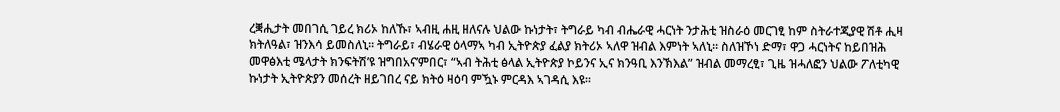ረቛሒታት መበገሲ ገይረ ክሪኦ ከለኹ፣ ኣብዚ ሐዚ ዘለናሉ ህልው ኩነታት፣ ትግራይ ካብ ብሔራዊ ሓርነት ንታሕቲ ዝስራዕ መርገፂ ከም ስትራተጂያዊ ሽቶ ሒዛ ክትለዓል፣ ዝንእሳ ይመስለኒ። ትግራይ፣ ብሄራዊ ዕላማኣ ካብ ኢትዮጵያ ፈልያ ክትሪኦ ኣለዋ ዝብል እምነት ኣለኒ። ስለዝኾነ ድማ፣ ዋጋ ሓርነትና ከይበዝሕ መዋፅእቲ ሜላታት ክንፍትሽ’ዩ ዝግበአና’ምበር፣ “ኣብ ትሕቲ ፅላል ኢትዮጵያ ኮይንና ኢና ክንዓቢ እንኽእል” ዝብል መማረፂ፣ ጊዜ ዝሓለፎን ህልው ፖለቲካዊ ኩነታት ኢትዮጵያን መሰረት ዘይገበረ ናይ ክትዕ ዛዕባ ምዃኑ ምርዳእ ኣገዳሲ እዩ።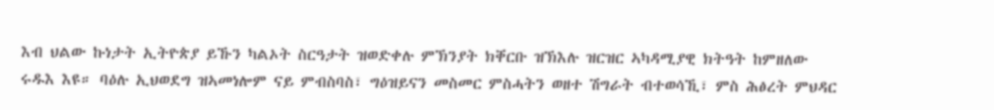እብ ህልው ኩነታት ኢትዮጵያ ይኹን ካልኦት ስርዓታት ዝወድቀሉ ምኽንያት ክቐርቡ ዝኽእሉ ዝርዝር ኣካዳሚያዊ ክትዓት ከምዘለው ሩዱእ እዩ። ባዕሉ ኢህወደግ ዝኣመነሎም ናይ ምብስባስ፣ ግዕዝይናን መስመር ምስሓትን ወዘተ ሽግራት ብተወሳኺ፣ ምስ ሕፅረት ምህዳር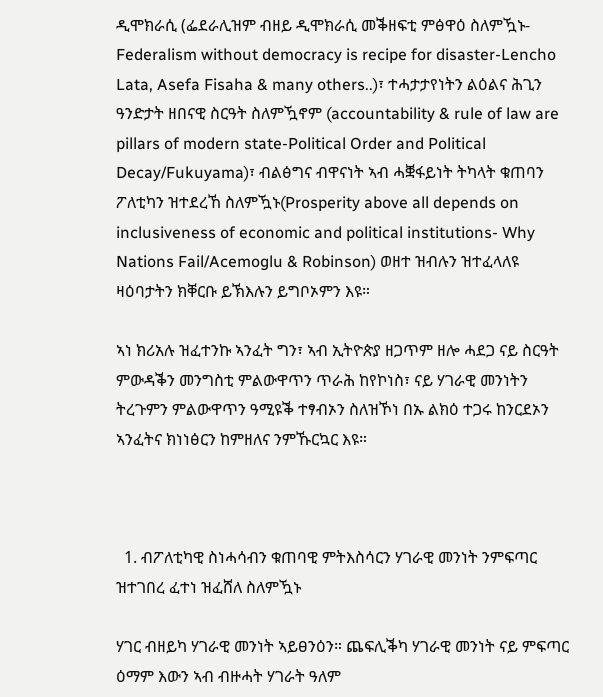ዲሞክራሲ (ፌደራሊዝም ብዘይ ዲሞክራሲ መቕዘፍቲ ምፅዋዕ ስለምዃኑ-Federalism without democracy is recipe for disaster-Lencho Lata, Asefa Fisaha & many others..)፣ ተሓታታየነትን ልዕልና ሕጊን ዓንድታት ዘበናዊ ስርዓት ስለምዃኖም (accountability & rule of law are pillars of modern state-Political Order and Political Decay/Fukuyama)፣ ብልፅግና ብዋናነት ኣብ ሓቛፋይነት ትካላት ቁጠባን ፖለቲካን ዝተደረኸ ስለምዃኑ(Prosperity above all depends on inclusiveness of economic and political institutions- Why Nations Fail/Acemoglu & Robinson) ወዘተ ዝብሉን ዝተፈላለዩ ዛዕባታትን ክቐርቡ ይኽእሉን ይግቦኦምን እዩ።

ኣነ ክሪአሉ ዝፈተንኩ ኣንፈት ግን፣ ኣብ ኢትዮጵያ ዘጋጥም ዘሎ ሓደጋ ናይ ስርዓት ምውዳቕን መንግስቲ ምልውዋጥን ጥራሕ ከየኮነስ፣ ናይ ሃገራዊ መንነትን ትረጉምን ምልውዋጥን ዓሚዩቕ ተፃብኦን ስለዝኾነ በኡ ልክዕ ተጋሩ ከንርደኦን ኣንፈትና ክነነፅርን ከምዘለና ንምኹርኳር እዩ።



  1. ብፖለቲካዊ ስነሓሳብን ቁጠባዊ ምትእስሳርን ሃገራዊ መንነት ንምፍጣር ዝተገበረ ፈተነ ዝፈሸለ ስለምዃኑ

ሃገር ብዘይካ ሃገራዊ መንነት ኣይፀንዕን። ጨፍሊቕካ ሃገራዊ መንነት ናይ ምፍጣር ዕማም እውን ኣብ ብዙሓት ሃገራት ዓለም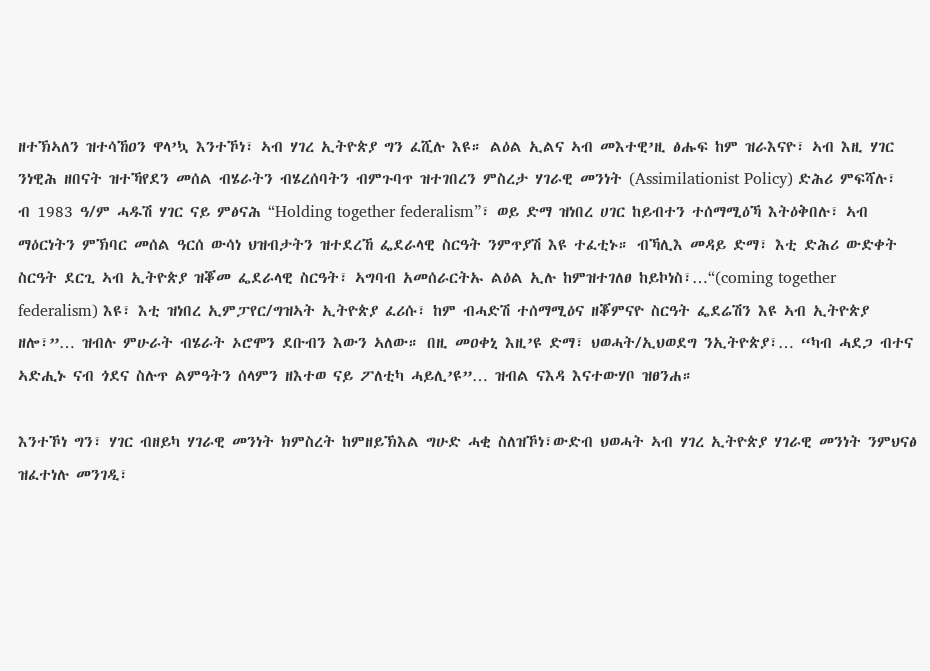ዘተኽኣለን ዝተሳኸዐን ዋላ’ኳ እንተኾነ፣ ኣብ ሃገረ ኢትዮጵያ ግን ፈሺሉ እዩ። ልዕል ኢልና ኣብ መእተዊ’ዚ ፅሑፍ ከም ዝራእናዮ፣ ኣብ እዚ ሃገር ንነዊሕ ዘበናት ዝተኻየደን መሰል ብሄራትን ብሄረሰባትን ብምጉባጥ ዝተገበረን ምስረታ ሃገራዊ መንነት (Assimilationist Policy) ድሕሪ ምፍሻሉ፣ ብ 1983 ዓ/ም ሓዱሽ ሃገር ናይ ምፅናሕ “Holding together federalism”፣ ወይ ድማ ዝነበረ ሀገር ከይብተን ተሰማሚዕኻ እትዕቅበሉ፣ ኣብ ማዕርነትን ምኽባር መሰል ዓርሰ ውሳነ ህዝብታትን ዝተደረኸ ፌደራላዊ ስርዓት ንምጥያሽ እዩ ተፈቲኑ። ብኻሊእ መዳይ ድማ፣ እቲ ድሕሪ ውድቀት ስርዓት ደርጊ ኣብ ኢትዮጵያ ዝቖመ ፌደራላዊ ስርዓት፣ ኣግባብ አመሰራርትኡ ልዕል ኢሉ ከምዝተገለፀ ከይኮነስ፣…“(coming together federalism) እዩ፣ እቲ ዝነበረ ኢምፓየር/ግዝኣት ኢትዮጵያ ፈሪሱ፣ ከም ብሓድሽ ተሰማሚዕና ዘቖምናዮ ስርዓት ፌደሬሽን እዩ ኣብ ኢትዮጵያ ዘሎ፣”… ዝብሉ ምሁራት ብሄራት ኦሮሞን ደቡብን እውን ኣለው። በዚ መዐቀኒ እዚ’ዩ ድማ፣ ህወሓት/ኢህወደግ ንኢትዮጵያ፣… “ካብ ሓደጋ ብተና ኣድሒኑ ናብ ጎደና ስሉጥ ልምዓትን ሰላምን ዘእተወ ናይ ፖለቲካ ሓይሊ’ዩ”… ዝብል ናእዳ እናተውሃቦ ዝፀንሐ።

እንተኾነ ግን፣ ሃገር ብዘይካ ሃገራዊ መንነት ክምስረት ከምዘይኽእል ግሁድ ሓቂ ስለዝኾነ፣ውድብ ህወሓት ኣብ ሃገረ ኢትዮጵያ ሃገራዊ መንነት ንምህናፅ ዝፈተነሉ መንገዲ፣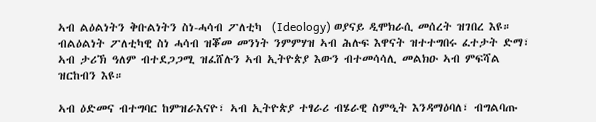ኣብ ልዕልነትን ቅቡልነትን ስነ-ሓሳብ ፖለቲካ  (Ideology) ወያናይ ዲሞክራሲ መሰረት ዝገበረ እዩ። ብልዕልነት ፖለቲካዊ ስነ ሓሳብ ዝቖመ መንነት ንምምሃዝ ኣብ ሕሉፍ እዋናት ዝተተግበሩ ፈተታት ድማ፣ ኣብ ታሪኽ ዓለም ብተደጋጋሚ ዝፈሸሉን ኣብ ኢትዮጵያ እውን ብተመሳሳሊ መልክዑ ኣብ ምፍሻል ዝርከብን እዩ።

ኣብ ዕድመና ብተግባር ከምዝራእናዮ፣ ኣብ ኢትዮጵያ ተፃራሪ ብሄራዊ ስምዒት እንዳማዕባለ፣ ብግልባጡ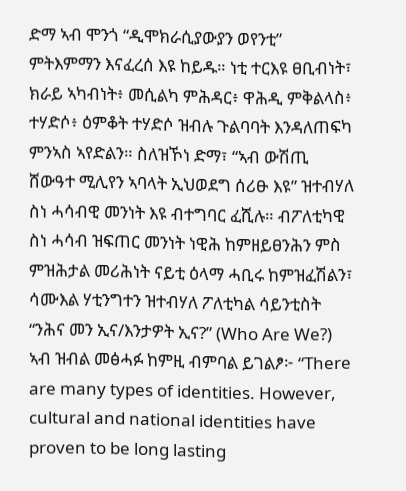ድማ ኣብ ሞንጎ “ዲሞክራሲያውያን ወየንቲ” ምትእምማን እናፈረሰ እዩ ከይዱ። ነቲ ተርእዩ ፀቢብነት፣ ክራይ ኣካብነት፥ መሲልካ ምሕዳር፥ ዋሕዲ ምቅልላስ፥ ተሃድሶ፥ ዕምቆት ተሃድሶ ዝብሉ ጉልባባት እንዳለጠፍካ ምንኣስ ኣየድልን። ስለዝኾነ ድማ፣ “ኣብ ውሽጢ ሸውዓተ ሚሊየን ኣባላት ኢህወደግ ሰሪፁ እዩ” ዝተብሃለ ስነ ሓሳብዊ መንነት እዩ ብተግባር ፈሺሉ። ብፖለቲካዊ ስነ ሓሳብ ዝፍጠር መንነት ነዊሕ ከምዘይፀንሕን ምስ ምዝሕታል መሪሕነት ናይቲ ዕላማ ሓቢሩ ከምዝፈሽልን፣ ሳሙእል ሃቲንግተን ዝተብሃለ ፖለቲካል ሳይንቲስት “ንሕና መን ኢና/እንታዎት ኢና?” (Who Are We?) ኣብ ዝብል መፅሓፉ ከምዚ ብምባል ይገልፆ፦ “There are many types of identities. However, cultural and national identities have proven to be long lasting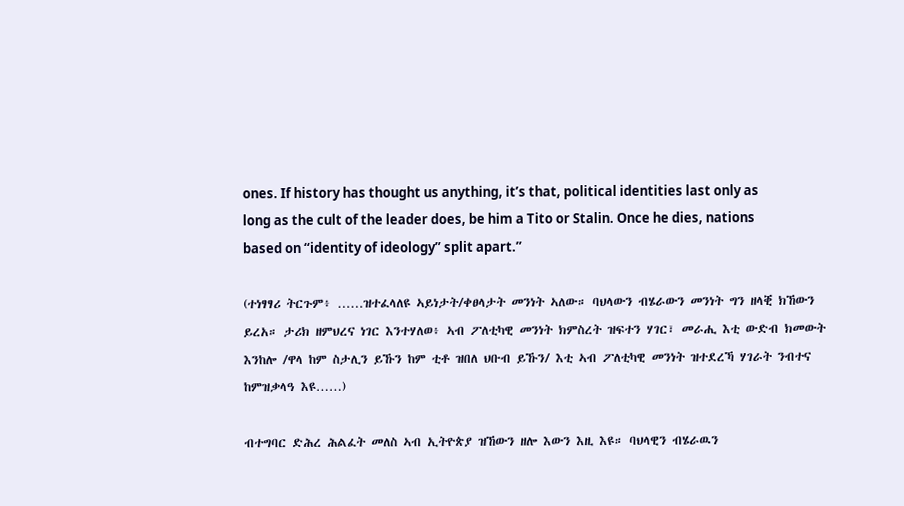ones. If history has thought us anything, it’s that, political identities last only as long as the cult of the leader does, be him a Tito or Stalin. Once he dies, nations based on “identity of ideology” split apart.”

(ተነፃፃሪ ትርጉም፥ ……ዝተፈላለዩ ኣይነታት/ቀፀላታት መንነት ኣለው። ባህላውን ብሄራውን መንነት ግን ዘላቒ ክኸውን ይረአ። ታሪክ ዘምህረና ነገር እንተሃለወ፥ ኣብ ፖለቲካዊ መንነት ክምስረት ዝፍተን ሃገር፣ መራሒ እቲ ውድብ ክመውት እንከሎ /ዋላ ከም ስታሊን ይኹን ከም ቲቶ ዝበለ ህቡብ ይኹን/ እቲ ኣብ ፖለቲካዊ መንነት ዝተደረኻ ሃገራት ንብተና ከምዝቃላዓ እዩ……)

ብተግባር ድሕረ ሕልፈት መለስ ኣብ ኢትዮጵያ ዝኸውን ዘሎ እውን እዚ እዩ። ባህላዊን ብሄራዉን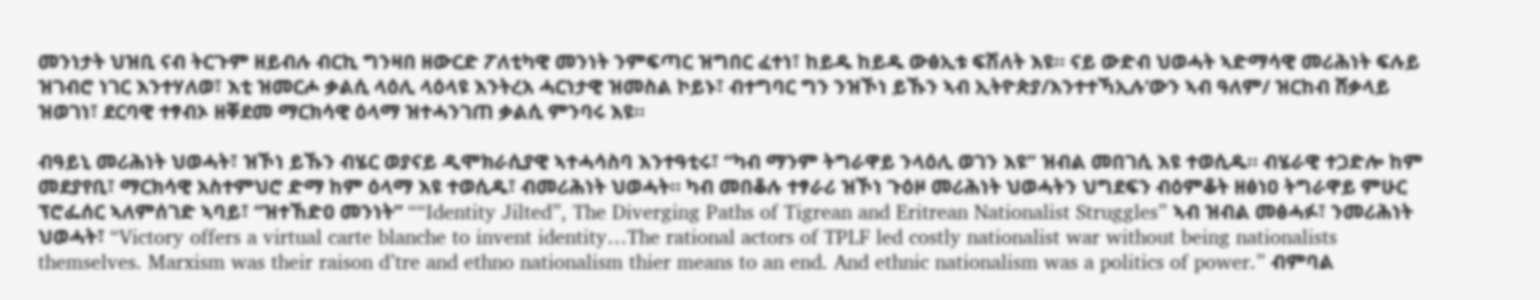መንነታት ህዝቢ ናብ ትርጉም ዘይብሉ ብርኪ ግንዛበ ዘውርድ ፖለቲካዊ መንነት ንምፍጣር ዝግበር ፈተነ፣ ከይዱ ከይዱ ውፅኢቱ ፍሽለት እዩ። ናይ ውድብ ህወሓት ኣድማሳዊ መሪሕነት ፍሉይ ዝገብሮ ነገር እንተሃለወ፣ እቲ ዝመርሖ ቃልሲ ላዕሊ ላዕላዩ እንትረአ ሓርነታዊ ዝመስል ኮይኑ፣ ብተግባር ግን ንዝኾነ ይኹን ኣብ ኢትዮጵያ/እንተተኻኢሉ’ውን ኣብ ዓለም/ ዝርከብ ሸቃላይ ዝወገነ፣ ደርባዊ ተፃብኦ ዘቐደመ ማርክሳዊ ዕላማ ዝተሓንገጠ ቃልሲ ምንባሩ እዩ።

ብዓይኒ መሪሕነት ህወሓት፣ ዝኾነ ይኹን ብሄር ወያናይ ዲሞክራሲያዊ ኣተሓሳስባ እንተዓቲሩ፣ “ካብ ማንም ትግራዋይ ንላዕሊ ወገን እዩ” ዝብል መበገሲ እዩ ተወሲዱ። ብሄራዊ ተጋድሎ ከም መደያየቢ፣ ማርክሳዊ አስተምህሮ ድማ ከም ዕላማ እዩ ተወሲዱ፣ ብመሪሕነት ህወሓት። ካብ መበቆሉ ተፃራሪ ዝኾነ ጉዕዞ መሪሕነት ህወሓትን ህግደፍን ብዕምቆት ዘፅነዐ ትግራዋይ ምሁር ፕሮፌሰር ኣለምሰገድ ኣባይ፣ “ዝተኸድዐ መንነት” ““Identity Jilted”, The Diverging Paths of Tigrean and Eritrean Nationalist Struggles” ኣብ ዝብል መፅሓፉ፣ ንመሪሕነት ህወሓት፣ “Victory offers a virtual carte blanche to invent identity…The rational actors of TPLF led costly nationalist war without being nationalists themselves. Marxism was their raison d’tre and ethno nationalism thier means to an end. And ethnic nationalism was a politics of power.” ብምባል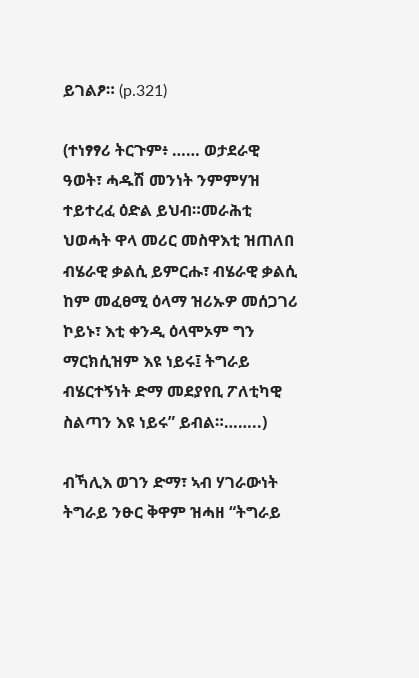ይገልፆ። (p.321)

(ተነፃፃሪ ትርጉም፥ …… ወታደራዊ ዓወት፣ ሓዱሽ መንነት ንምምሃዝ ተይተረፈ ዕድል ይህብ።መራሕቲ ህወሓት ዋላ መሪር መስዋእቲ ዝጠለበ ብሄራዊ ቃልሲ ይምርሑ፣ ብሄራዊ ቃልሲ ከም መፈፀሚ ዕላማ ዝሪኡዎ መሰጋገሪ ኮይኑ፣ እቲ ቀንዲ ዕላሞኦም ግን ማርክሲዝም እዩ ነይሩ፤ ትግራይ ብሄርተኝነት ድማ መደያየቢ ፖለቲካዊ ስልጣን እዩ ነይሩ” ይብል።……..)

ብኻሊእ ወገን ድማ፣ ኣብ ሃገራውነት ትግራይ ንፁር ቅዋም ዝሓዘ “ትግራይ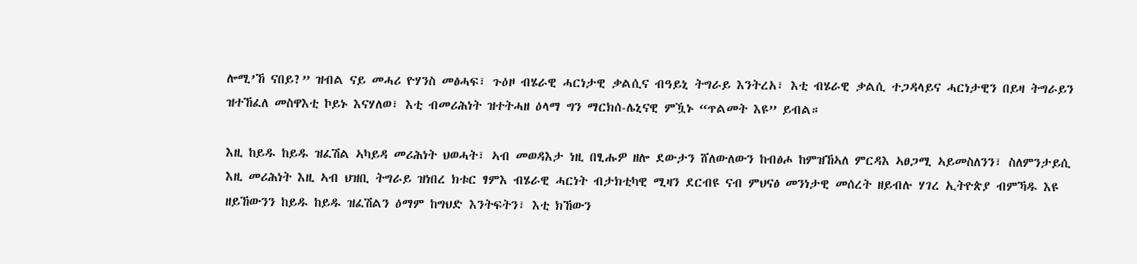ሎሚ’ኸ ናበይ?” ዝብል ናይ መሓሪ ዮሃንስ መፅሓፍ፣ ጉዕዞ ብሄራዊ ሓርነታዊ ቃልሲና ብዓይኒ ትግራይ እንትረአ፣ እቲ ብሄራዊ ቃልሲ ተጋዳላይና ሓርነታዊን በይዛ ትግራይን ዝተኸፈለ መስዋእቲ ኮይኑ እናሃለወ፣ እቲ ብመሪሕነት ዝተትሓዘ ዕላማ ግን ማርክሰ-ሌኒናዊ ምዃኑ “ጥልመት እዩ” ይብል።

እዚ ከይዱ ከይዱ ዝፈሽል ኣካይዳ መሪሕነት ህወሓት፣ ኣብ መወዳእታ ነዚ በፂሑዎ ዘሎ ደውታን ሸለውለውን ከብፅሖ ከምዝኸኣለ ምርዳእ ኣፀጋሚ ኣይመስለንን፣ ስለምንታይሲ እዚ መሪሕነት እዚ ኣብ ህዝቢ ትግራይ ዝነበረ ክቱር ፃምእ ብሄራዊ ሓርነት ብታክቲካዊ ሚዛን ደርብዩ ናብ ምህናፅ መንነታዊ መሰረት ዘይብሉ ሃገረ ኢትዮጵያ ብምኻዱ እዩ ዘይኸውንን ከይዱ ከይዱ ዝፈሽልን ዕማም ከግህድ እንትፍትን፣ እቲ ክኸውን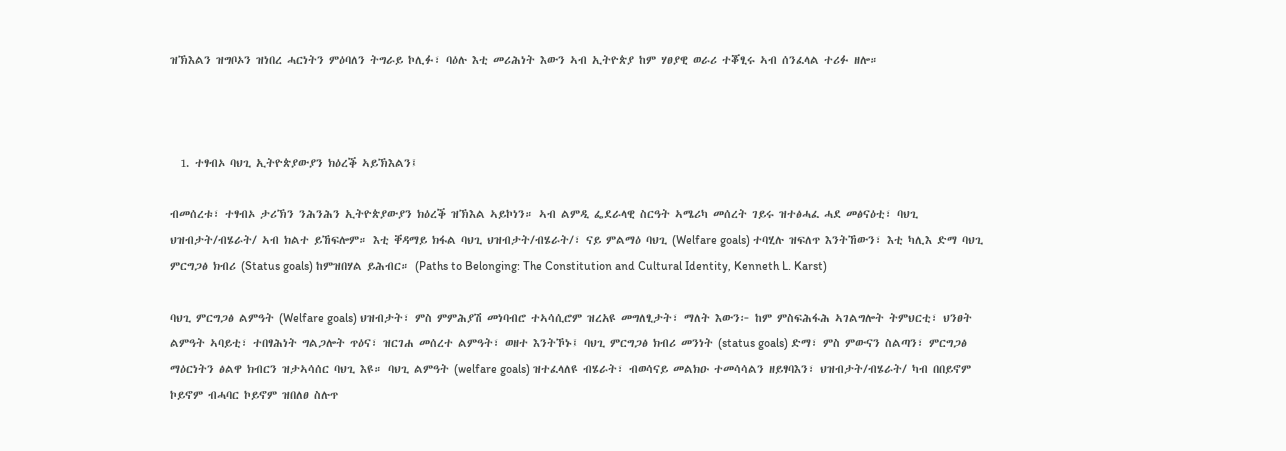ዝኽእልን ዝግቦኦን ዝነበረ ሓርነትን ምዕባለን ትግራይ ኮሊፉ፣ ባዕሉ እቲ መሪሕነት እውን ኣብ ኢትዮጵያ ከም ሃፀያዊ ወራሪ ተቖፂሩ ኣብ ሰንፈላል ተሪፉ ዘሎ።



  1. ተፃብኦ ባህጊ ኢትዮጵያውያን ክዕረቕ ኣይኽእልን፤

ብመሰረቱ፣ ተፃብኦ ታሪኽን ንሕንሕን ኢትዮጵያውያን ክዕረቕ ዝኽእል ኣይኮነን። ኣብ ልምዲ ፌደራላዊ ስርዓት ኣሜሪካ መሰረት ገይሩ ዝተፅሓፈ ሓደ መፅናዕቲ፣ ባህጊ ህዝብታት/ብሄራት/ ኣብ ክልተ ይኸፍሎም። እቲ ቐዳማይ ክፋል ባህጊ ህዝብታት/ብሄራት/፣ ናይ ምልማዕ ባህጊ (Welfare goals) ተባሂሉ ዝፍለጥ እንትኸውን፣ እቲ ካሊእ ድማ ባህጊ ምርግጋፅ ክብሪ (Status goals) ከምዝበሃል ይሕብር። (Paths to Belonging: The Constitution and Cultural Identity, Kenneth L. Karst)

ባህጊ ምርግጋፅ ልምዓት (Welfare goals) ህዝብታት፣ ምስ ምምሕያሽ መነባብሮ ተኣሳሲሮም ዝረአዩ መግለፂታት፣ ማለት እውን፦ ከም ምስፍሕፋሕ ኣገልግሎት ትምህርቲ፣ ህንፀት ልምዓት ኣባይቲ፣ ተበፃሕነት ግልጋሎት ጥዕና፣ ዝርገሐ መሰረተ ልምዓት፣ ወዘተ እንትኾኑ፤ ባህጊ ምርግጋፅ ክብሪ መንነት (status goals) ድማ፣ ምስ ምውናን ስልጣን፣ ምርግጋፅ ማዕርነትን ፅልዋ ክብርን ዝታኣሳሰር ባህጊ እዩ። ባህጊ ልምዓት (welfare goals) ዝተፈላለዩ ብሄራት፣ ብወሳናይ መልክዑ ተመሳሳልን ዘይፃባእን፣ ህዝብታት/ብሄራት/ ካብ በበይኖም ኮይኖም ብሓባር ኮይኖም ዝበለፀ ስሉጥ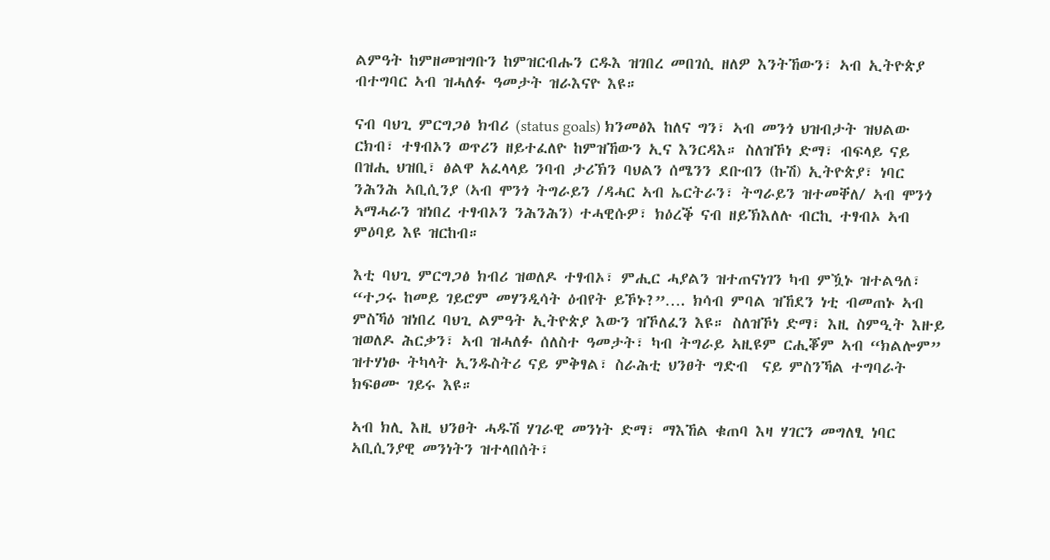ልምዓት ከምዘመዝግቡን ከምዝርብሑን ርዱእ ዝገበረ መበገሲ ዘለዎ እንትኸውን፣ ኣብ ኢትዮጵያ ብተግባር ኣብ ዝሓለፉ ዓመታት ዝራእናዮ እዩ።

ናብ ባህጊ ምርግጋፅ ክብሪ (status goals) ክንመፅእ ከለና ግን፣ ኣብ መንጎ ህዝብታት ዝህልው ርክብ፣ ተፃብኦን ወጥሪን ዘይተፈለዮ ከምዝኸውን ኢና እንርዳእ። ስለዝኾነ ድማ፣ ብፍላይ ናይ በዝሒ ህዝቢ፣ ፅልዋ አፈላላይ ንባብ ታሪኽን ባህልን ሰሜንን ደቡብን (ኩሽ) ኢትዮጵያ፣ ነባር ንሕንሕ ኣቢሲንያ (ኣብ ሞንጎ ትግራይን /ዳሓር ኣብ ኤርትራን፣ ትግራይን ዝተመቐለ/ ኣብ ሞንጎ ኣማሓራን ዝነበረ ተፃብኦን ንሕንሕን) ተሓዊሱዎ፣ ክዕረቕ ናብ ዘይኽእለሉ ብርኪ ተፃብኦ ኣብ ምዕባይ እዩ ዝርከብ።

እቲ ባህጊ ምርግጋፅ ክብሪ ዝወለዶ ተፃብኦ፣ ምሒር ሓያልን ዝተጠናነገን ካብ ምዃኑ ዝተልዓለ፣ “ተጋሩ ከመይ ገይሮም መሃንዲሳት ዕብየት ይኾኑ?”…. ክሳብ ምባል ዝኸደን ነቲ ብመጠኑ ኣብ ምስኻዕ ዝነበረ ባህጊ ልምዓት ኢትዮጵያ እውን ዝኾለፈን እዩ። ስለዝኾነ ድማ፣ እዚ ስምዒት እዙይ ዝወለዶ ሕርቃን፣ ኣብ ዝሓለፉ ሰለስተ ዓመታት፣ ካብ ትግራይ ኣዚዩም ርሒቖም ኣብ “ክልሎም” ዝተሃነፁ ትካላት ኢንዱስትሪ ናይ ምቅፃል፣ ስራሕቲ ህንፀት ግድብ  ናይ ምስንኻል ተግባራት ክፍፀሙ ገይሩ እዩ።

ኣብ ክሊ እዚ ህንፀት ሓዱሽ ሃገራዊ መንነት ድማ፣ ማእኸል ቁጠባ እዛ ሃገርን መግለፂ ነባር ኣቢሲንያዊ መንነትን ዝተላበሰት፣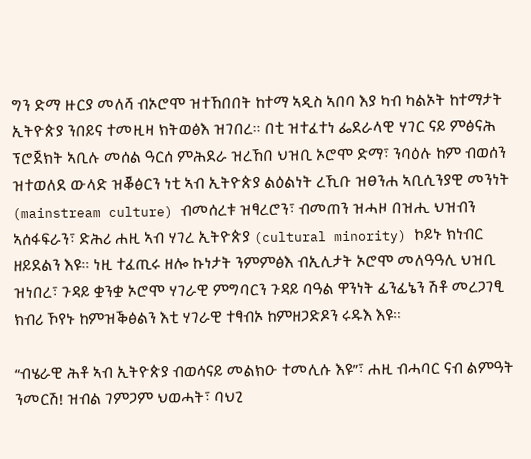ግን ድማ ዙርያ መለሻ ብኦሮሞ ዝተኸበበት ከተማ ኣዲስ ኣበባ እያ ካብ ካልኦት ከተማታት ኢትዮጵያ ንበይና ተመዚዛ ክትወፅእ ዝገበረ። በቲ ዝተፈተነ ፌደራላዊ ሃገር ናይ ምፅናሕ ፕሮጀክት ኣቢሉ መሰል ዓርሰ ምሕደራ ዝረኸበ ህዝቢ ኦሮሞ ድማ፣ ንባዕሉ ከም ብወሰን ዝተወለደ ውላድ ዝቖፅርን ነቲ ኣብ ኢትዮጵያ ልዕልነት ረኺቡ ዝፀንሐ ኣቢሲንያዊ መንነት (mainstream culture) ብመሰረቱ ዝፃረሮን፣ ብመጠን ዝሓዞ በዝሒ ህዝብን  ኣሰፋፍራን፣ ድሕሪ ሐዚ ኣብ ሃገረ ኢትዮጵያ (cultural minority) ኮይኑ ክነብር ዘይደልን እዩ። ነዚ ተፈጢሩ ዘሎ ኩነታት ንምምፅእ ብኢሊታት ኦሮሞ መለዓዓሊ ህዝቢ ዝነበረ፣ ጉዳይ ቋንቋ ኦሮሞ ሃገራዊ ምግባርን ጉዳይ ባዓል ዋንነት ፊንፊኔን ሽቶ መረጋገፂ ክብሪ ኾየኑ ከምዝቕፅልን እቲ ሃገራዊ ተፃብኦ ከምዘጋድዶን ሩዱእ እዩ።

“ብሄራዊ ሕቶ ኣብ ኢትዮጵያ ብወሳናይ መልክዑ ተመሊሱ እዩ”፣ ሐዚ ብሓባር ናብ ልምዓት ንመርሽ! ዝብል ገምጋም ህወሓት፣ ባህጊ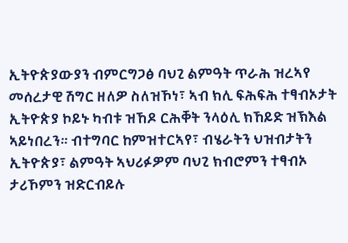ኢትዮጵያውያን ብምርግጋፅ ባህጊ ልምዓት ጥራሕ ዝረኣየ መሰረታዊ ሽግር ዘለዎ ስለዝኾነ፣ ኣብ ክሊ ፍሕፍሕ ተፃብኦታት ኢትዮጵያ ኮይኑ ካብቱ ዝኸዶ ርሕቐት ንላዕሊ ክኸይድ ዝኽእል ኣይነበረን። ብተግባር ከምዝተርኣየ፣ ብሄራትን ህዝብታትን ኢትዮጵያ፣ ልምዓት ኣህሪፉዎም ባህጊ ክብሮምን ተፃብኦ ታሪኾምን ዝድርብይሉ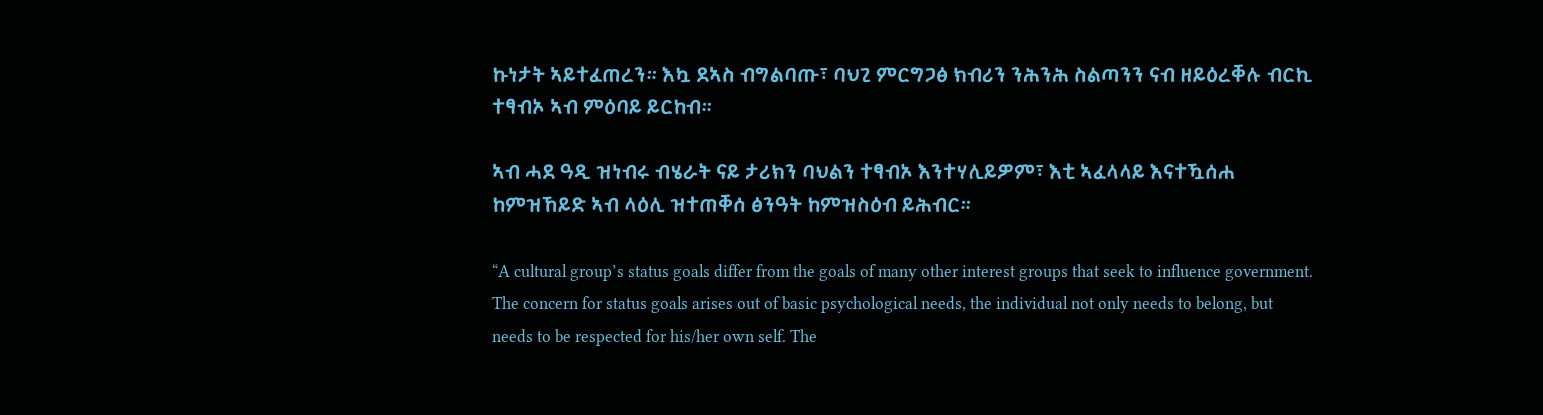ኩነታት ኣይተፈጠረን። እኳ ደኣስ ብግልባጡ፣ ባህጊ ምርግጋፅ ክብሪን ንሕንሕ ስልጣንን ናብ ዘይዕረቐሉ ብርኪ ተፃብኦ ኣብ ምዕባይ ይርከብ።

ኣብ ሓደ ዓዲ ዝነብሩ ብሄራት ናይ ታሪክን ባህልን ተፃብኦ እንተሃሊይዎም፣ እቲ ኣፈላላይ እናተዃሰሐ ከምዝኸይድ ኣብ ላዕሊ ዝተጠቐሰ ፅንዓት ከምዝስዕብ ይሕብር።

“A cultural group’s status goals differ from the goals of many other interest groups that seek to influence government. The concern for status goals arises out of basic psychological needs, the individual not only needs to belong, but needs to be respected for his/her own self. The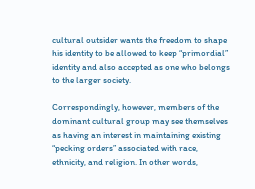cultural outsider wants the freedom to shape his identity to be allowed to keep “primordial” identity and also accepted as one who belongs to the larger society.

Correspondingly, however, members of the dominant cultural group may see themselves as having an interest in maintaining existing “pecking orders” associated with race, ethnicity, and religion. In other words,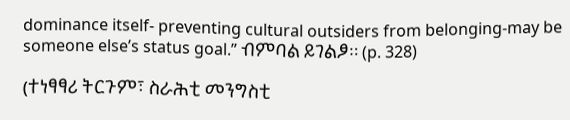dominance itself- preventing cultural outsiders from belonging-may be someone else’s status goal.” ብምባል ይገልፆ። (p. 328)

(ተነፃፃሪ ትርጉም፣ ስራሕቲ መንግስቲ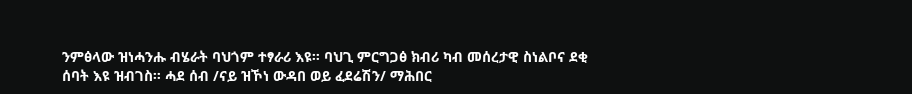ንምፅላው ዝነሓንሑ ብሄራት ባህጎም ተፃራሪ እዩ። ባህጊ ምርግጋፅ ክብሪ ካብ መሰረታዊ ስነልቦና ደቂ ሰባት እዩ ዝብገስ። ሓደ ሰብ /ናይ ዝኾነ ውዳበ ወይ ፈደሬሽን/ ማሕበር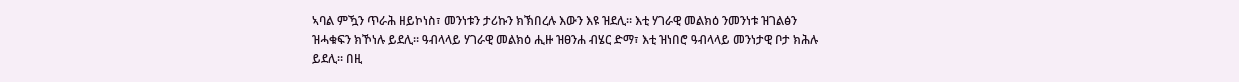ኣባል ምዃን ጥራሕ ዘይኮነስ፣ መንነቱን ታሪኩን ክኽበረሉ እውን እዩ ዝደሊ። እቲ ሃገራዊ መልክዕ ንመንነቱ ዝገልፅን ዝሓቁፍን ክኾነሉ ይደሊ። ዓብላላይ ሃገራዊ መልክዕ ሒዙ ዝፀንሐ ብሄር ድማ፣ እቲ ዝነበሮ ዓብላላይ መንነታዊ ቦታ ክሕሉ ይደሊ። በዚ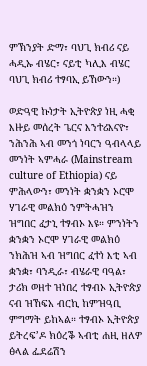ምኽንያት ድማ፣ ባህጊ ክብሪ ናይ ሓዲኡ ብሄር፣ ናይቲ ካሊእ ብሄር ባህጊ ክብሪ ተፃባኢ ይኸውን።)

ወድዓዊ ኩነታት ኢትዮጵያ ነዚ ሓቂ እዙይ መሰረት ጌርና እንተሪእናዮ፣ ንሕንሕ ኣብ መንጎ ነባርን ዓብላላይ መንነት ኣምሓራ (Mainstream culture of Ethiopia) ናይ ምሕላውን፣ መንነት ቋንቋን ኦሮሞ ሃገራዊ መልክዕ ንምትሓዝን ዝግበር ፈታኒ ተፃብኦ እዩ። ምንነትን ቋንቋን ኦሮሞ ሃገራዊ መልክዕ ንክሕዝ ኣብ ዝግበር ፈተነ እቲ ኣብ ቋንቋ፣ ባንዲራ፣ ብሄራዊ ባዓል፣ ታሪክ ወዘተ ዝነበረ ተፃብኦ ኢትዮጵያ ናብ ዝኸፍአ ብርኪ ከምዝዓቢ ምግማት ይከኣል። ተፃብኦ ኢትዮጵያ ይትረፍ’ዶ ክዕረቕ ኣብቲ ሐዚ ዘለዎ ፅላል ፌደሬሽን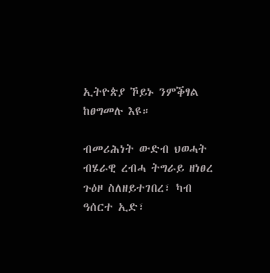ኢትዮጵያ ኾይኑ ንምቕፃል ከፀግመሉ እዩ።

ብመሪሕነት ውድብ ህወሓት ብሄራዊ ረብሓ ትግራይ ዘነፀረ ጉዕዞ ስለዘይተገበረ፣ ካብ ዓሰርተ ኢድ፣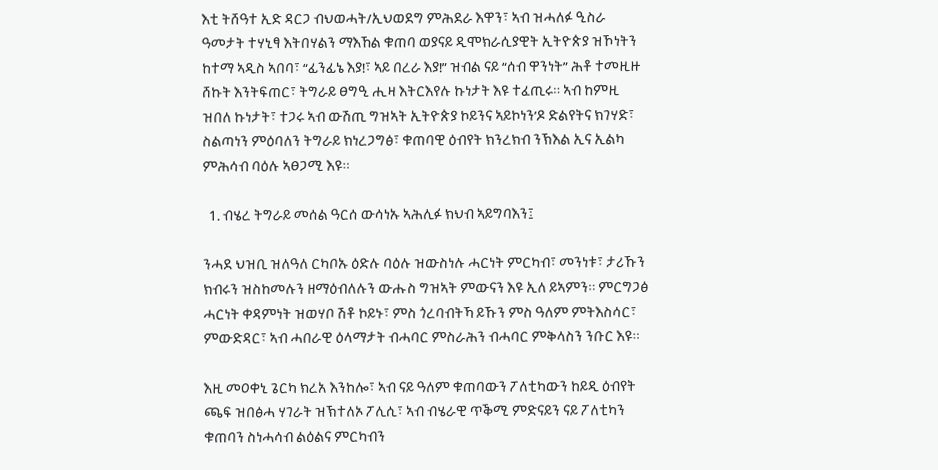እቲ ትሸዓተ ኢድ ዳርጋ ብህወሓት/ኢህወደግ ምሕደራ እዋን፣ ኣብ ዝሓለፉ ዒስራ ዓመታት ተሃኒፃ እትበሃልን ማእኸል ቁጠባ ወያናይ ዲሞክራሲያዊት ኢትዮጵያ ዝኾነትን ከተማ ኣዲስ ኣበባ፣ “ፊንፊኔ እያ!፣ ኣይ በረራ እያ!” ዝብል ናይ “ሰብ ዋንነት” ሕቶ ተመዚዙ ሸኩት እንትፍጠር፣ ትግራይ ፀግዒ ሒዛ እትርእየሉ ኩነታት እዩ ተፈጢሩ። ኣብ ከምዚ ዝበለ ኩነታት፣ ተጋሩ ኣብ ውሽጢ ግዝኣት ኢትዮጵያ ኮይንና ኣይኮነን’ዶ ድልየትና ክገሃድ፣ ስልጣነን ምዕባለን ትግራይ ክነረጋግፅ፣ ቁጠባዊ ዕብየት ክንረክብ ንኽእል ኢና ኢልካ ምሕሳብ ባዕሉ ኣፀጋሚ እዩ።

  1. ብሄረ ትግራይ መሰል ዓርሰ ውሳነኡ ኣሕሊፉ ክህብ ኣይግባእን፤

ንሓደ ህዝቢ ዝለዓለ ርካቦኡ ዕድሉ ባዕሉ ዝውስነሉ ሓርነት ምርካብ፣ መንነቱ፣ ታሪኹን ክብሩን ዝስከመሉን ዘማዕብለሉን ውሑስ ግዝኣት ምውናን እዩ ኢለ ይኣምን። ምርግጋፅ ሓርነት ቀዳምነት ዝወሃቦ ሽቶ ኮይኑ፣ ምስ ጎረባብትኻ ይኹን ምስ ዓለም ምትእስሳር፣ ምውድዳር፣ ኣብ ሓበራዊ ዕላማታት ብሓባር ምስራሕን ብሓባር ምቅላስን ንቡር እዩ።

እዚ መዐቀኒ ጌርካ ክረአ እንከሎ፣ ኣብ ናይ ዓለም ቁጠባውን ፖለቲካውን ከይዲ ዕብየት ጫፍ ዝበፅሓ ሃገራት ዝኽተለኦ ፖሊሲ፣ ኣብ ብሄራዊ ጥቕሚ ምድናይን ናይ ፖለቲካን ቁጠባን ስነሓሳብ ልዕልና ምርካብን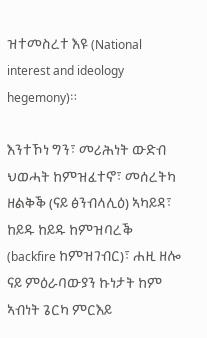ዝተመስረተ እዩ (National interest and ideology hegemony)።

እንተኾነ ግን፣ መሪሕነት ውድብ ህወሓት ከምዝፈተኖ፣ መሰረትካ ዘልቅቕ (ናይ ፅንብላሊዕ) ኣካይዳ፣ ከይዱ ከይዱ ከምዝባረቕ (backfire ከምዝገብር)፣ ሐዚ ዘሎ ናይ ምዕራባውያን ኩነታት ከም ኣብነት ጌርካ ምርእይ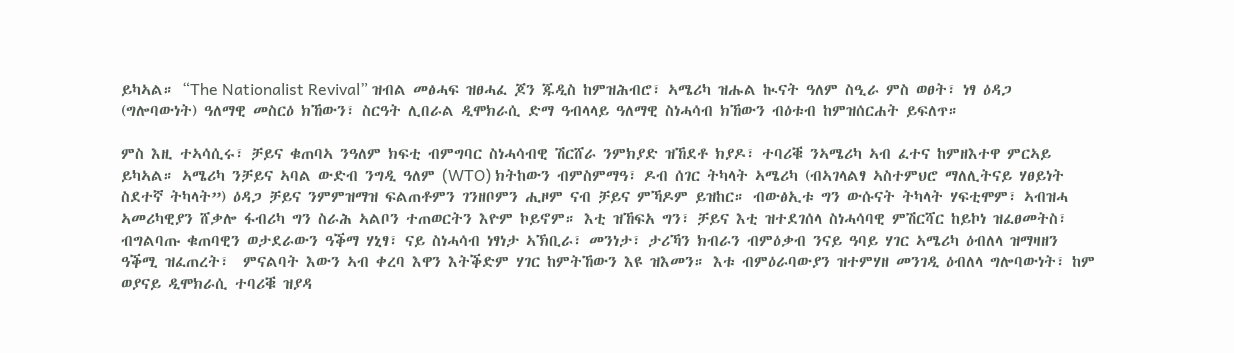ይካኣል። “The Nationalist Revival” ዝብል መፅሓፍ ዝፀሓፈ ጆን ጁዲስ ከምዝሕብሮ፣ ኣሜሪካ ዝሑል ኲናት ዓለም ስዒራ ምስ ወፀት፣ ነፃ ዕዳጋ (ግሎባውነት) ዓለማዊ መስርዕ ክኸውን፣ ስርዓት ሊበራል ዲሞክራሲ ድማ ዓብላላይ ዓለማዊ ስነሓሳብ ክኸውን ብዕቱብ ከምዝሰርሐት ይፍለጥ።

ምስ እዚ ተኣሳሲሩ፣ ቻይና ቁጠባኣ ንዓለም ክፍቲ ብምግባር ስነሓሳብዊ ሽርሸራ ንምክያድ ዝኸደቶ ክያዶ፣ ተባሪቑ ንኣሜሪካ ኣብ ፈተና ከምዘእተዋ ምርኣይ ይካኣል። ኣሜሪካ ንቻይና ኣባል ውድብ ንግዲ ዓለም (WTO) ክትከውን ብምስምማዓ፣ ዶብ ሰገር ትካላት ኣሜሪካ (ብኣገላልፃ ኣስተምህሮ ማለሊትናይ ሃፀይነት ስደተኛ ትካላት”) ዕዳጋ ቻይና ንምምዝማዝ ፍልጠቶምን ገንዘቦምን ሒዞም ናብ ቻይና ምኻዶም ይዝከር። ብውፅኢቱ ግን ውሱናት ትካላት ሃፍቲሞም፣ ኣብዝሓ ኣመሪካዊያን ሸቃሎ ፋብሪካ ግን ስራሕ ኣልቦን ተጠወርትን እዮም ኮይኖም። እቲ ዝኸፍአ ግን፣ ቻይና እቲ ዝተደገሰላ ስነሓሳባዊ ምሽርሻር ከይኮነ ዝፈፀመትስ፣ ብግልባጡ ቁጠባዊን ወታደራውን ዓቕማ ሃኒፃ፣ ናይ ስነሓሳብ ነፃነታ ኣኽቢራ፣ መንነታ፣ ታሪኻን ክብራን ብምዕቃብ ንናይ ዓባይ ሃገር ኣሜሪካ ዕብለላ ዝማዛዘን ዓቕሚ ዝፈጠረት፣  ምናልባት እውን ኣብ ቀረባ እዋን እትቕድም ሃገር ከምትኸውን እዩ ዝእመን። እቱ ብምዕራባውያን ዝተምሃዘ መንገዲ ዕብለላ ግሎባውነት፣ ከም ወያናይ ዲሞክራሲ ተባሪቑ ዝያዳ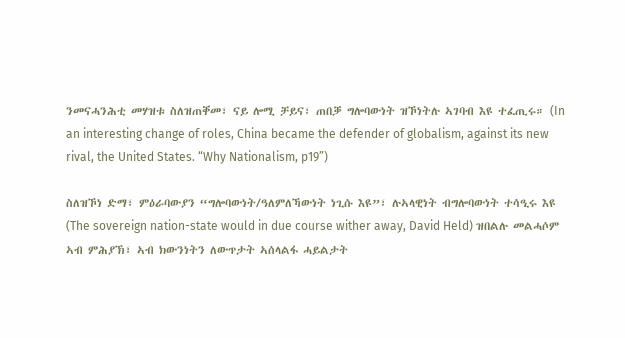ንመናሓንሕቲ መሃዝቱ ስለዝጠቐመ፣ ናይ ሎሚ ቻይና፣ ጠበቓ ግሎባውነት ዝኾነትሉ ኣገባብ እዩ ተፈጢሩ። (In an interesting change of roles, China became the defender of globalism, against its new rival, the United States. “Why Nationalism, p19”)

ስለዝኾነ ድማ፣ ምዕራባውያን “ግሎባውነት/ዓለምለኻውነት ነጊሱ እዩ”፣ ሉኣላዊነት ብግሎባውነት ተሳዒሩ እዩ (The sovereign nation-state would in due course wither away, David Held) ዝበልሉ መልሓሶም ኣብ ምሕያኽ፣ ኣብ ክውንነትን ለውጥታት ኣሰላልፋ ሓይልታት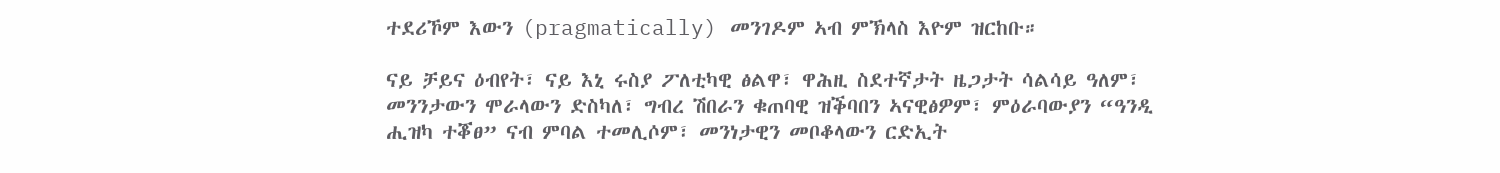ተደሪኾም እውን (pragmatically) መንገዶም ኣብ ምኽላስ እዮም ዝርከቡ።

ናይ ቻይና ዕብየት፣ ናይ እኒ ሩስያ ፖለቲካዊ ፅልዋ፣ ዋሕዚ ስደተኛታት ዜጋታት ሳልሳይ ዓለም፣ መንንታውን ሞራላውን ድስካለ፣ ግብረ ሽበራን ቁጠባዊ ዝቕባበን ኣናዊፅዎም፣ ምዕራባውያን “ዓንዲ ሒዝካ ተቖፀ” ናብ ምባል ተመሊሶም፣ መንነታዊን መቦቆላውን ርድኢት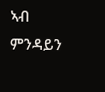ኣብ ምንዳይን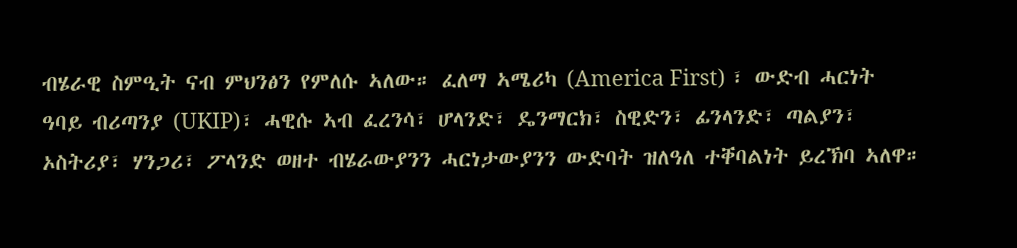ብሄራዊ ስምዒት ናብ ምህንፅን የምለሱ ኣለው። ፈለማ ኣሜሪካ (America First) ፣ ውድብ ሓርነት ዓባይ ብሪጣንያ (UKIP)፣ ሓዊሱ ኣብ ፈረንሳ፣ ሆላንድ፣ ዴንማርክ፣ ስዊድን፣ ፊንላንድ፣ ጣልያን፣ ኦስትሪያ፣ ሃንጋሪ፣ ፖላንድ ወዘተ ብሄራውያንን ሓርነታውያንን ውድባት ዝለዓለ ተቐባልነት ይረኽባ ኣለዋ።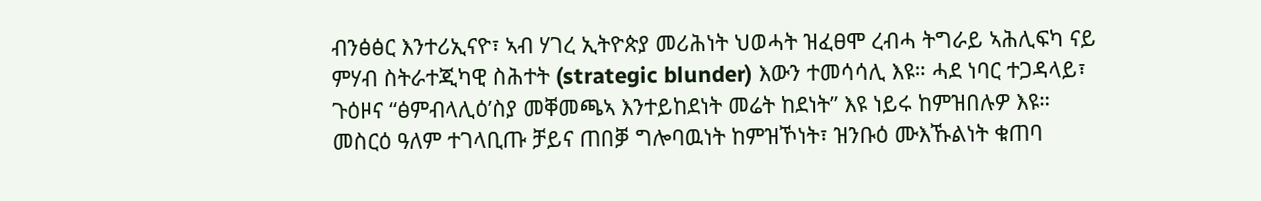ብንፅፅር እንተሪኢናዮ፣ ኣብ ሃገረ ኢትዮጵያ መሪሕነት ህወሓት ዝፈፀሞ ረብሓ ትግራይ ኣሕሊፍካ ናይ ምሃብ ስትራተጂካዊ ስሕተት (strategic blunder) እውን ተመሳሳሊ እዩ። ሓደ ነባር ተጋዳላይ፣ ጉዕዞና “ፅምብላሊዕ’ስያ መቐመጫኣ እንተይከደነት መሬት ከደነት” እዩ ነይሩ ከምዝበሉዎ እዩ። መስርዕ ዓለም ተገላቢጡ ቻይና ጠበቓ ግሎባዉነት ከምዝኾነት፣ ዝንቡዕ ሙእኹልነት ቁጠባ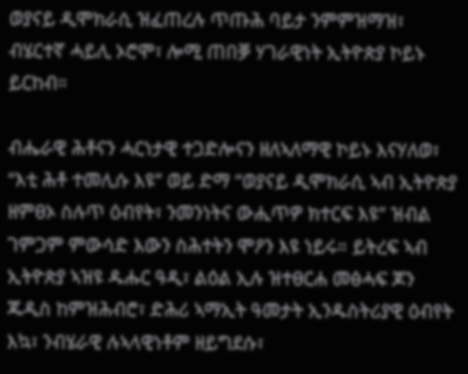ወያናይ ዲሞክራሲ ዝፈጠረሉ ጥጡሕ ባይታ ንምምዝማዝ፣ ብሄርተኛ ሓይሊ ኦሮሞ፣ ሎሚ ጠበቓ ሃገራዊነት ኢትዮጵያ ኮይኑ ይርከብ።

ብሔራዊ ሕቶናን ሓርነታዊ ተጋድሎናን ዘለኣለማዊ ኮይኑ እናሃለወ፣ “እቲ ሕቶ ተመሊሱ እዩ” ወይ ድማ “ወያናይ ዲሞክራሲ ኣብ ኢትዮጵያ ዘምፀኦ ስሉጥ ዕብየት፣ ንመንነትና ውሒጥዎ ክተርፍ እዩ” ዝብል ገምጋም ምውሳድ እውን ስሕተትን ሞዖን እዩ ነይሩ። ይትረፍ ኣብ ኢትዮጵያ ኣዝዩ ዱሑር ዓዲ፣ ልዕል ኢሉ ዝተፀርሐ መፅሓፍ ጆን ጁዲስ ከምዝሕብሮ፣ ድሕሪ ኣማኢት ዓመታት ኢንዱስትሪያዊ ዕብየት እኳ፣ ንብሄራዊ ሉኣላዊነቶም ዘይግደሱ፣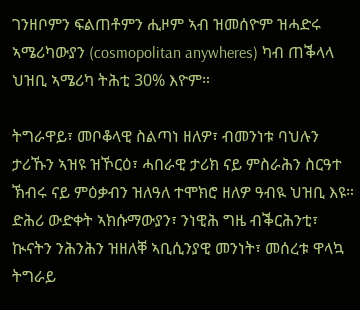ገንዘቦምን ፍልጠቶምን ሒዞም ኣብ ዝመሰዮም ዝሓድሩ ኣሜሪካውያን (cosmopolitan anywheres) ካብ ጠቕላላ ህዝቢ ኣሜሪካ ትሕቲ 30% እዮም።

ትግራዋይ፣ መቦቆላዊ ስልጣነ ዘለዎ፣ ብመንነቱ ባህሉን ታሪኹን ኣዝዩ ዝኾርዕ፣ ሓበራዊ ታሪክ ናይ ምስራሕን ስርዓተ ኽብሩ ናይ ምዕቃብን ዝለዓለ ተሞክሮ ዘለዎ ዓብዪ ህዝቢ እዩ። ድሕሪ ውድቀት ኣክሱማውያን፣ ንነዊሕ ግዜ ብቕርሕንቲ፣ ኲናትን ንሕንሕን ዝዘለቐ ኣቢሲንያዊ መንነት፣ መሰረቱ ዋላኳ ትግራይ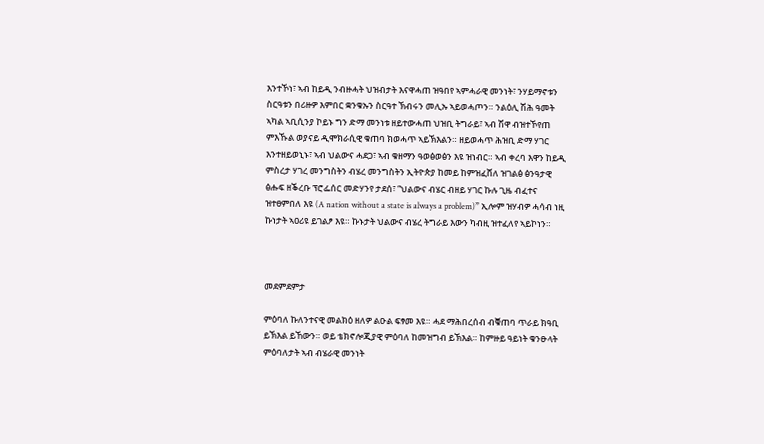እንተኾነ፣ ኣብ ከይዲ ንብዙሓት ህዝብታት እናዋሓጠ ዝዓበየ ኣምሓራዊ መንነት፣ ንሃይማኖቱን ስርዓቱን በሪዙዎ እምበር ቋንቁኡን ስርዓተ ኽብሩን መሊኡ ኣይወሓጦን። ንልዕሊ ሽሕ ዓመት ኣካል ኣቢሲንያ ኮይኑ ግን ድማ መንነቱ ዘይተውሓጠ ህዝቢ ትግራይ፣ ኣብ ሽዋ ብዝተኾየጠ ምእኹል ወያናይ ዲሞክራሲዊ ቁጠባ ክወሓጥ ኣይኽእልን። ዘይወሓጥ ሕዝቢ ድማ ሃገር እንተዘይወኒኑ፣ ኣብ ህልውና ሓደጋ፣ ኣብ ቁዘማን ዓወፅወፅን እዩ ዝነብር። ኣብ ቀረባ እዋን ከይዲ ምስረታ ሃገረ መንግስትን ብሄረ መንግስትን ኢትዮጵያ ከመይ ከምዝፈሸለ ዝገልፅ ፅንዓታዊ ፅሑፍ ዘቕረቡ ፕሮፌሰር መድሃንየ ታደሰ፣ “ህልውና ብሄር ብዘይ ሃገር ኩሉ ጊዜ ብፈተና ዝተፀምበለ እዩ (A nation without a state is always a problem)” ኢሎም ዝሃብዎ ሓሳብ ነዚ ኩነታት ኣዐሪዩ ይገልፆ እዩ። ኩኑታት ህልውና ብሄረ ትግራይ እውን ካብዚ ዝተፈለየ ኣይኮነን።



መደምደምታ

ምዕባለ ኩለንተናዊ መልክዕ ዘለዎ ልዑል ፍፃመ እዩ። ሓደ ማሕበረሰብ ብቑጠባ ጥራይ ክዓቢ ይኽእል ይኸውን። ወይ ቴክኖሎጂያዊ ምዕባለ ከመዝግብ ይኽእል። ከምዙይ ዓይነት ቁንፁላት ምዕባለታት ኣብ ብሄራዊ መንነት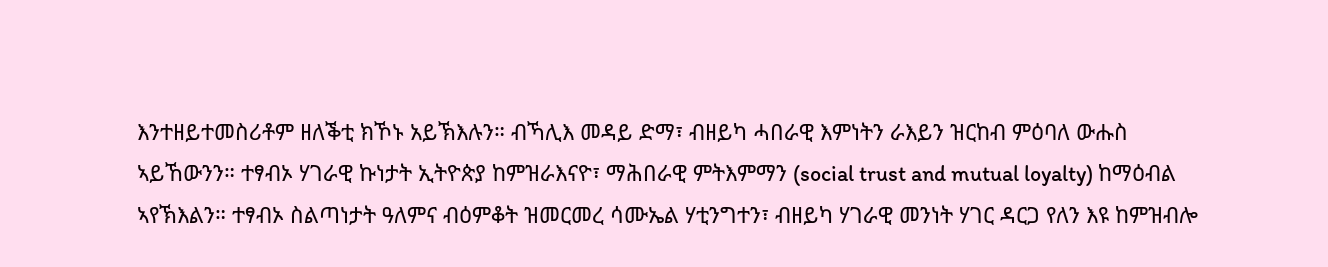እንተዘይተመስሪቶም ዘለቕቲ ክኾኑ አይኽእሉን። ብኻሊእ መዳይ ድማ፣ ብዘይካ ሓበራዊ እምነትን ራእይን ዝርከብ ምዕባለ ውሑስ ኣይኸውንን። ተፃብኦ ሃገራዊ ኩነታት ኢትዮጵያ ከምዝራእናዮ፣ ማሕበራዊ ምትእምማን (social trust and mutual loyalty) ከማዕብል ኣየኽእልን። ተፃብኦ ስልጣነታት ዓለምና ብዕምቆት ዝመርመረ ሳሙኤል ሃቲንግተን፣ ብዘይካ ሃገራዊ መንነት ሃገር ዳርጋ የለን እዩ ከምዝብሎ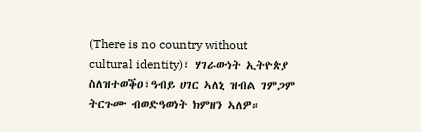(There is no country without cultural identity)፣ ሃገራውነት ኢትዮጵያ ስለዝተወቕዐ፣ዓብይ ሀገር ኣለኒ ዝብል ገምጋም ትርጉሙ ብወድዓወነት ክምዘን ኣለዎ።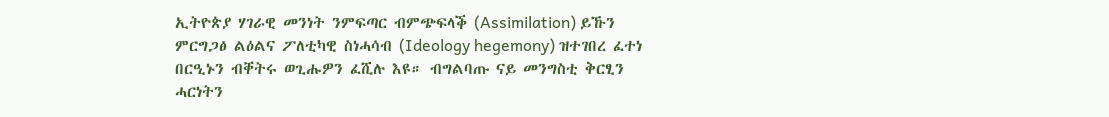ኢትዮጵያ ሃገራዊ መንነት ንምፍጣር ብምጭፍላቕ (Assimilation) ይኹን ምርግጋፅ ልዕልና ፖለቲካዊ ስነሓሳብ (Ideology hegemony) ዝተገበረ ፈተነ በርዒኑን ብቐትሩ ወጊሑዎን ፈሺሉ እዩ። ብግልባጡ ናይ መንግስቲ ቅርፂን ሓርነትን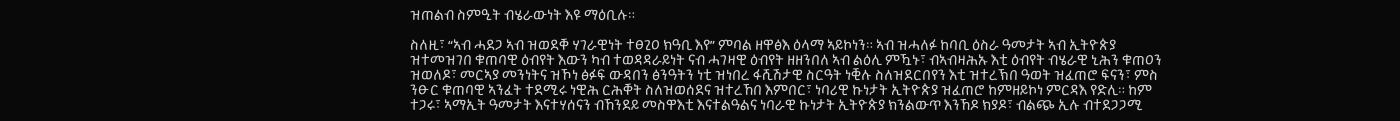ዝጠልብ ስምዒት ብሄራውነት እዩ ማዕቢሉ።

ስለዚ፣ “ኣብ ሓደጋ ኣብ ዝወደቐ ሃገራዊነት ተፀጊዐ ክዓቢ እየ” ምባል ዘዋፅእ ዕላማ ኣይኮነን። ኣብ ዝሓለፉ ከባቢ ዕስራ ዓመታት ኣብ ኢትዮጵያ ዝተመዝገበ ቁጠባዊ ዕብየት እውን ካብ ተወዳዳራይነት ናብ ሓገዛዊ ዕብየት ዘዘንበለ ኣብ ልዕሊ ምዃኑ፣ ብኣብዛሕኡ እቲ ዕብየት ብሄራዊ ኒሕን ቁጠዐን ዝወለዶ፣ መርኣያ መንነትና ዝኾነ ፅፉፍ ውዳበን ፅንዓትን ነቲ ዝነበረ ፋሺሽታዊ ስርዓት ነቒሉ ስለዝደርበየን እቲ ዝተረኽበ ዓወት ዝፈጠሮ ፍናን፣ ምስ ንፁር ቁጠባዊ ኣንፈት ተደሚሩ ነዊሕ ርሕቐት ስለዝወሰደና ዝተረኸበ እምበር፣ ነባሪዊ ኩነታት ኢትዮጵያ ዝፈጠሮ ከምዘይኮነ ምርዳእ የድሊ። ከም ተጋሩ፣ ኣማኢት ዓመታት እናተሃሰናን ብኸንደይ መስዋእቲ እናተልዓልና ነባራዊ ኩነታት ኢትዮጵያ ክንልውጥ እንኸዶ ክያዶ፣ ብልጭ ኢሉ ብተደጋጋሚ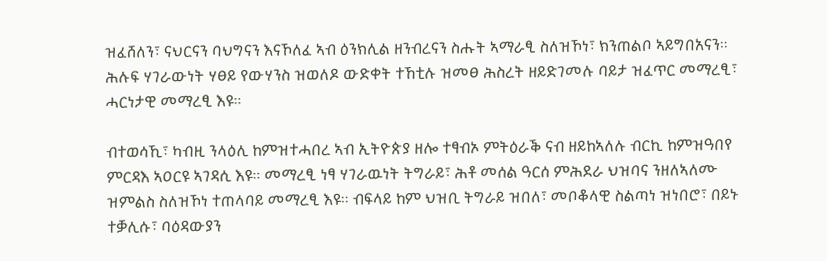ዝፈሸለን፣ ናህርናን ባህግናን እናኾለፈ ኣብ ዕንክሊል ዘንብረናን ስሑት ኣማራፂ ስለዝኾነ፣ ክንጠልቦ ኣይግበአናን። ሕሉፍ ሃገራውነት ሃፀይ የውሃንስ ዝወለዶ ውድቀት ተኸቲሉ ዝመፀ ሕስረት ዘይድገመሉ ባይታ ዝፈጥር መማረፂ፣ ሓርነታዊ መማረፂ እዩ።

ብተወሳኺ፣ ካብዚ ንላዕሊ ከምዝተሓበረ ኣብ ኢትዮጵያ ዘሎ ተፃብኦ ምትዕራቕ ናብ ዘይከኣለሉ ብርኪ ከምዝዓበየ ምርዳእ ኣዐርዩ ኣገዳሲ እዩ። መማረፂ ነፃ ሃገራዉነት ትግራይ፣ ሕቶ መሰል ዓርሰ ምሕደራ ህዝባና ንዘለኣለሙ ዝምልስ ስለዝኾነ ተጠላባይ መማረፂ እዩ። ብፍላይ ከም ህዝቢ ትግራይ ዝበለ፣ መቦቆላዊ ስልጣነ ዝነበሮ፣ በይኑ ተቓሊሱ፣ ባዕዳውያን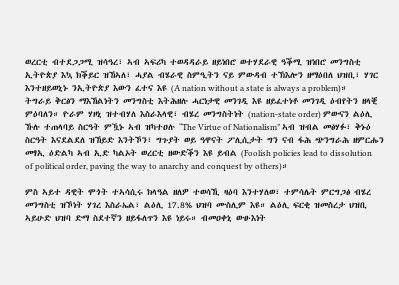ወረርቲ ብተደጋጋሚ ዝሳዓረ፣ ኣብ ኣፍሪካ ተወዳዳራይ ዘይነበሮ ወተሃደራዊ ዓቕሚ ዝነበሮ መንግስቲ ኢትዮጵያ እኳ ክቕይር ዝኸኣለ፣ ሓያል ብሄራዊ ስምዒትን ናይ ምውዳብ ተኽእሎን ዘማዕበለ ህዝቢ፣ ሃገር እንተዘይወኒኑ ንኢትዮጵያ እውን ፈተና እዩ (A nation without a state is always a problem)። ትግራይ ቅርፅን ማእኸልነትን መንግስቲ እትሕዘሉ ሓርነታዊ መንገዲ እዩ ዘይፈተነቶ መንገዲ ዕብየትን ዘላቒ ምዕባለን። ዮራም ሃዞኒ ዝተብሃለ እስራእላዊ፣ ብሄረ መንግስትነት (nation-state order) ምውናን ልዕሊ ኹሉ ተጠላባይ ስርዓት ምዃኑ ኣብ ዝካተዐሉ “The Virtue of Nationalism” ኣብ ዝብል መፅሃፉ፣ ቅኑዕ ስርዓት እናደልደለ ዝኸይድ እንትኾን፣ ግጉያት ወይ ዓዋናት ፖሊሲታት ግን ናብ ፋሕ ጭንግራሕ ዘምርሑን መፃኢ ዕድልካ ኣብ ኢድ ካልኦት ወረርቲ ዘውድቕን እዩ ይብል (Foolish policies lead to dissolution of political order, paving the way to anarchy and conquest by others)።

ምስ ኣይተ ዳዊት ሞጎት ተኣሳሲሩ ክላዓል ዘለዎ ተወሳኺ ዛዕባ እንተሃለወ፣ ተምሳሌት ምርግጋፅ ብሄረ መንግስቲ ዝኾነት ሃገረ እስራኤል፣ ልዕሊ 17.8% ህዝባ ሙስሊም እዩ። ልዕሊ ፍርቂ ዝመስረታ ህዝቢ ኣይሁድ ህዝባ ድማ ስደተኛን ዘይፋለጥን እዩ ነይሩ። ብመዐቀኒ ውፁእነት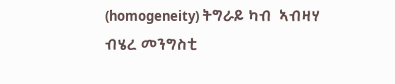(homogeneity) ትግራይ ካብ  ኣብዛሃ ብሄረ መንግስቲ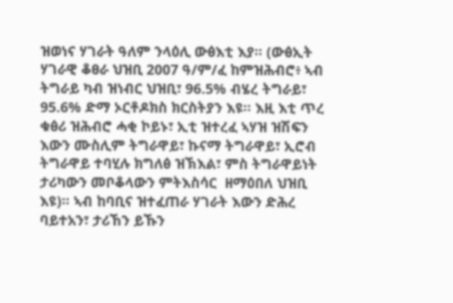ዝወነና ሃገራት ዓለም ንላዕሊ ውፅእቲ እያ። (ውፅኢት ሃገራዊ ቆፀራ ህዝቢ 2007 ዓ/ም/ፈ ከምዝሕብሮ፥ ኣብ ትግራይ ካብ ዝነብር ህዝቢ፣ 96.5% ብሄረ ትግራይ፣ 95.6% ድማ ኦርቶዶክስ ክርስትያን እዩ። እዚ እቲ ጥረ ቁፅሪ ዝሕብሮ ሓቂ ኮይኑ፣ ኢቲ ዝተረፈ ኣሃዝ ዝሽፍን እውን ሙስሊም ትግራዋይ፣ ኩናማ ትግራዋይ፣ ኢሮብ ትግራዋይ ተባሂሉ ክግለፅ ዝኽእል፣ ምስ ትግራዋይነት ታሪካውን መቦቆላውን ምትእስሳር  ዘማዕበለ ህዝቢ እዩ)። ኣብ ከባቢና ዝተፈጠራ ሃገራት እውን ድሕረ ባይተአን፣ ታሪኸን ይኹን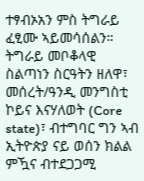ተፃብኦአን ምስ ትግራይ ፈፂሙ ኣይመሳሰልን። ትግራይ መቦቆላዊ ስልጣነን ስርዓትን ዘለዋ፣ መሰረት/ዓንዲ መንግስቲ ኮይና እናሃለወት (Core state)፣ ብተግባር ግን ኣብ ኢትዮጵያ ናይ ወሰን ክልል ምዃና ብተደጋጋሚ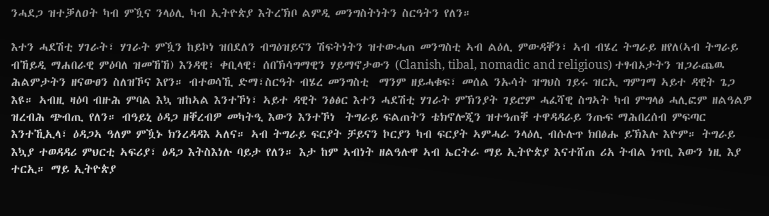ንሓደጋ ዝተቓለዐት ካብ ምዃና ንላዕሊ ካብ ኢትዮጵያ እትረኽቦ ልምዲ መንግስትነትን ስርዓትን የለን።

እተን ሓደሽቲ ሃገራት፣ ሃገራት ምዃን ከይኮነ ዝበደለን ብግዕዝይናን ሽፍትነትን ዝተውሓጠ መንግስቲ ኣብ ልዕሊ ምውዳቐን፣ ኣብ ብሄረ ትግራይ ዘየለ(ኣብ ትግራይ ብኸይዲ ማሐበራዊ ምዕባለ ዝመኸኸ) እንዳዊ፣ ቀቢላዊ፣ ሰበኽሳግማዊን ሃይማኖታውን (Clanish, tibal, nomadic and religious) ተፃብኦታትን ዝጋራጨዉ ሕልምታትን ዘናውፀን ስለዝኾና እየን። ብተወሳኺ ድማ፣ስርዓት ብሄረ መንግስቲ  ማንም ዘይሓቁፍ፣ መሰል ንኡሳት ዝግህስ ገይሩ ዝርኢ ግምገማ ኣይተ ዳዊት ጌጋ እዩ። ኣብዚ ዛዕባ ብዙሕ ምባል እኳ ዝከኣል እንተኾነ፣ ኣይተ ዳዊት ንፅፅር እተን ሓደሽቲ ሃገራት ምኽንያት ገይሮም ሓፈሻዊ ስግኣት ካብ ምግላፅ ሓሊፎም ዘልዓልዎ ዝረብሕ ጭብጢ የለን። ብዓይኒ ዕዳጋ ዘቐረብዎ መካትዒ እውን እንተኾነ  ትግራይ ፍልጠትን ቴክኖሎጂን ዝተዓጠቐ ተዋዳዳራይ ንጡፍ ማሕበረሰብ ምፍጣር እንተኺኢላ፣ ዕዳጋኣ ዓለም ምዃኑ ክንረዳዳእ ኣለና። ኣብ ትግራይ ፍርያት ቻይናን ኮርያን ካብ ፍርያት ኣምሓራ ንላዕሊ ብሱሉጥ ክበፅሑ ይኽእሉ እዮም። ትግራይ እኳያ ተወዳዳሪ ምህርቲ ኣፍሪያ፣ ዕዳጋ እትስእነሉ ባይታ የለን። እታ ከም ኣብነት ዘልዓሉዋ ኣብ ኤርትራ ማይ ኢትዮጵያ እናተሸጠ ሪአ ትብል ነጥቢ እውን ነዚ እያ ተርኢ። ማይ ኢትዮጵያ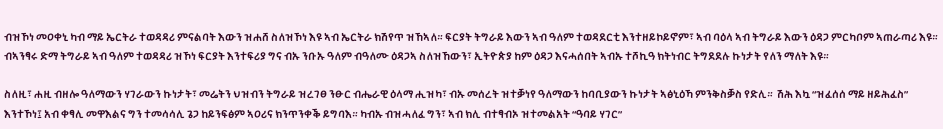ብዝኾነ መዐቀኒ ካብ ማይ ኤርትራ ተወዳዳሪ ምናልባት እውን ዝሐሸ ስለዝኾነ እዩ ኣብ ኤርትራ ክሽየጥ ዝኸኣለ። ፍርያት ትግራይ እውን ኣብ ዓለም ተወዳደርቲ እንተዘይኮይኖም፣ ኣብ ባዕላ ኣብ ትግራይ እውን ዕዳጋ ምርካቦም ኣጠራጣሪ እዩ። ብኣንፃሩ ድማ ትግራይ ኣብ ዓለም ተወዳዳሪ ዝኾነ ፍርያት እንተፍሪያ ግና ብኡ ንቡኡ ዓለም ብዓለሙ ዕዳጋኣ ስለዝኸውን፣ ኢትዮጵያ ከም ዕዳጋ እናሓሰበት ኣብኡ ተሾኪዓ ክትነብር ትግደደሉ ኩነታት የለን ማለት እዩ።

ስለዚ፣ ሐዚ ብዘሎ ዓለማውን ሃገራውን ኩነታት፣ መሬትን ህዝብን ትግራይ ዝረገፀ ንፁር ብሔራዊ ዕላማ ሒዝካ፣ ብኡ መሰረት ዝተቓነየ ዓለማውን ከባቢያውን ኩነታት ኣፅኒዕኻ ምንቅስቓስ የድሊ።  ሽሕ እኳ “ዝፈሰሰ ማይ ዘይሕፈስ” እንተኾነ፤ አብ ቀፃሊ መዋእልና ግን ተመሳሳሊ ጌጋ ከይንፍፅም ኣዐሪና ክንጥንቀቕ ይግባእ። ካብኡ ብዝሓለፈ ግን፣ ኣብ ክሊ ብተፃብኦ ዝተመልአት “ዓባይ ሃገር”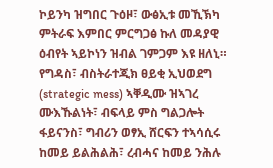ኮይንካ ዝግበር ጉዕዞ፣ ውፅኢቱ መኺኽካ ምትራፍ እምበር ምርግጋፅ ኩለ መዳያዊ ዕብየት ኣይኮነን ዝብል ገምጋም እዩ ዘለኒ። የግዳስ፣ ብስትራተጂክ ፀይቂ ኢህወደግ (strategic mess) ኣቐዲሙ ዝኣገረ ሙእኹልነት፣ ብፍላይ ምስ ግልጋሎት ፋይናንስ፣ ግብሪን ወፃኢ ሸርፍን ተኣሳሲሩ ከመይ ይልሕልሕ፣ ረብሓና ከመይ ንሕሉ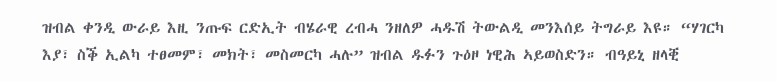ዝብል ቀንዲ ውራይ እዚ ንጡፍ ርድኢት ብሄራዊ ረብሓ ንዘለዎ ሓዱሽ ትውልዲ መንእሰይ ትግራይ እዩ። “ሃገርካ እያ፣ ስቕ ኢልካ ተፀመም፣ መክት፣ መስመርካ ሓሉ” ዝብል ዱፉን ጉዕዞ ነዊሕ ኣይወስድን። ብዓይኒ ዘላቒ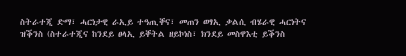ስትራተጂ ድማ፣ ሓርነታዊ ራኢይ ተዓጢቐና፣ መጠን ወፃኢ ቃልሲ ብሄራዊ ሓርነትና ዝቕንስ (ስተራተጂና ከንደይ ፀላኢ ይቐትል ዘይኮነስ፣ ክንደይ መስዋእቲ ይቕንስ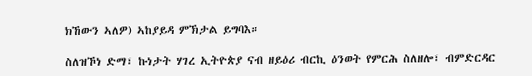ክኸውን ኣለዎ) ኣከያይዳ ምኽታል ይግባእ።

ስለዝኾነ ድማ፣ ኩነታት ሃገረ ኢትዮጵያ ናብ ዘይዕሪ ብርኪ ዕንወት የምርሕ ስለዘሎ፣ ብምድርዳር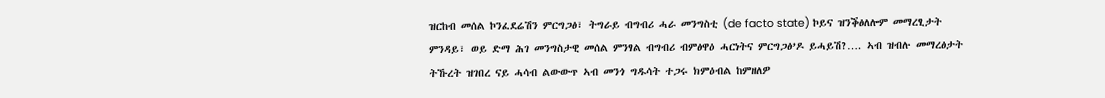ዝርከብ መሰል ኮንፈደሬሽን ምርግጋፅ፣ ትግራይ ብግብሪ ሓራ መንግስቲ (de facto state) ኮይና ዝንቕፅለሎም መማረፂታት ምንዳይ፣ ወይ ድማ ሕገ መንግስታዊ መሰል ምንፃል ብግብሪ ብምፅዋዕ ሓርነትና ምርግጋፅ’ዶ ይሓይሽ?…. ኣብ ዝብሉ መማረፅታት ትኹረት ዝገበረ ናይ ሓሳብ ልውውጥ ኣብ መንጎ ግዱሳት ተጋሩ ክምዕብል ከምዘለዎ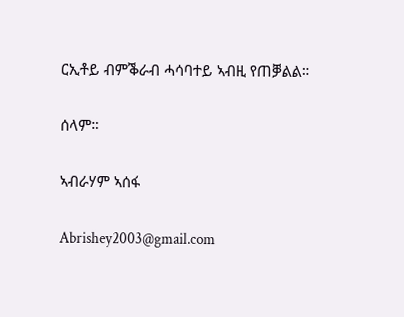ርኢቶይ ብምቕራብ ሓሳባተይ ኣብዚ የጠቓልል።

ሰላም።

ኣብራሃም ኣሰፋ

Abrishey2003@gmail.com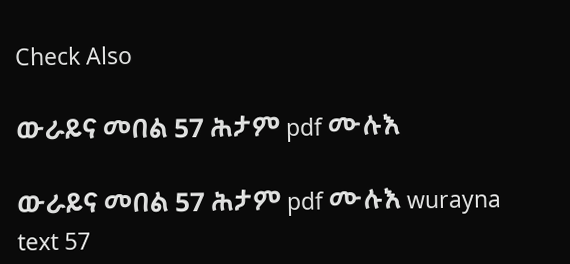Check Also

ውራይና መበል 57 ሕታም pdf ሙሉእ

ውራይና መበል 57 ሕታም pdf ሙሉእ wurayna text 57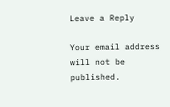Leave a Reply

Your email address will not be published.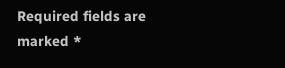Required fields are marked *